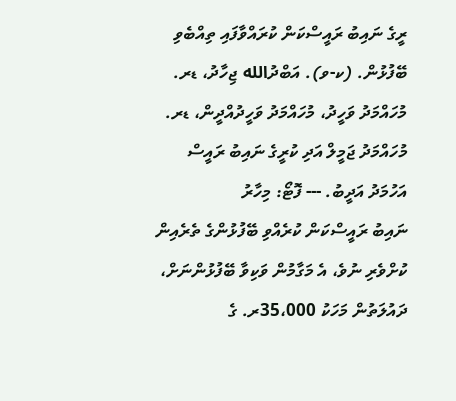ރީގެ ނައިބު ރައީސްކަން ކުރައްވާފައި ތިއްބެވި ބޭފުޅުން. (ކ-ވ). އަބްދުالله ޖިހާދު، ޑރ. މުހައްމަދު ވަހީދު، މުހައްމަދު ވަހީދުއްދީން، ޑރ. މުހައްމަދު ޖަމީލް އަދި ކުރީގެ ނައިބު ރައީސް އަހުމަދު އަދީބު. --- ފޮޓޯ: މިހާރު
ނައިބު ރައީސްކަން ކުރެއްވި ބޭފުޅުންގެ ތެރެއިން ކުށްވެރި ނުވެ، އެ މަގާމުން ވަކިވާ ބޭފުޅުންނަށް، ދައުލަތުން މަހަކު 35،000ރ. ގެ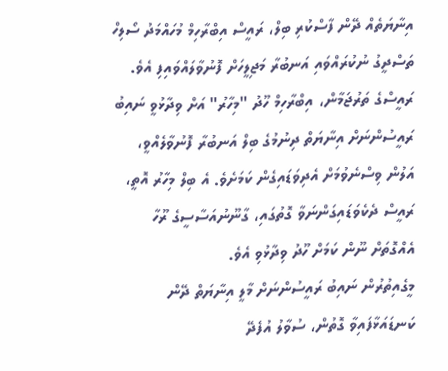އިނާޔަތެއް ދޭން ފާސްކުރި ބިލް، ރައީސް އިބްރާހިމް މުހައްމަދު ސޯލިހް ތަސްދީގު ނުކުރައްވައި އަނބުރާ މަޖިލީހަށް ފޮނުވާލައްވައިފި އެވެ.
ރައީސްގެ ތަރުޖަމާން، އިބްރާހިމް ހޫދު "މިހާރު" އަށް ވިދާޅުވީ ނައިބު ރައީސުންނަށް އިނާޔަތް ދިނުމުގެ ބިލް އަނބުރާ ފޮނުވާލެއްވީ، އަލުން ވިސްނެވުމަށް އެދިވަޑައިގެން ކަމަށެވެ. އެ ބިލް މިހާރު އޮތީ، ރައީސް ދެކެވަޑައިގަންނަވާ ގޮތުގައި، ގާނޫނުއަސާސީގެ ރޫހާ އެއްގޮތަށް ނޫން ކަމަށް ހޫދު ވިދާޅުވި އެވެ.
މީގެއިތުރުން ނައިބު ރައީސުންނަށް މާލީ އިނާޔަތް ދޭން ކަނޑައަޅާފައިވާ ގޮތުން، ސުވާލު އުފެދޭ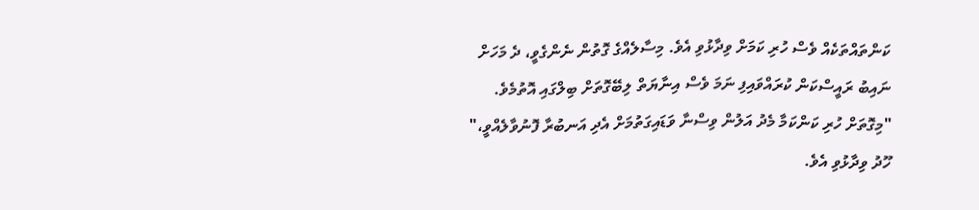ކަންތައްތަކެއް ވެސް ހުރި ކަމަށް ވިދާޅުވި އެވެ. މިސާލެއްގެ ގޮތުން ނެންގެވީ، ދެ މަހަށް ނައިބު ރައީސްކަން ކުރައްވައިފި ނަމަ ވެސް އިނާޔަތް ލިބޭގޮތަށް ބިލްގައި އޮތުމެވެ.
"މިގޮތަށް ހުރި ކަންކަމާ މެދު އަލުން ވިސްނާ ވަޑައިގަތުމަށް އެދި އަނބުރާ ފޮނުވާލެއްވީ،" ހޫދު ވިދާޅުވި އެވެ.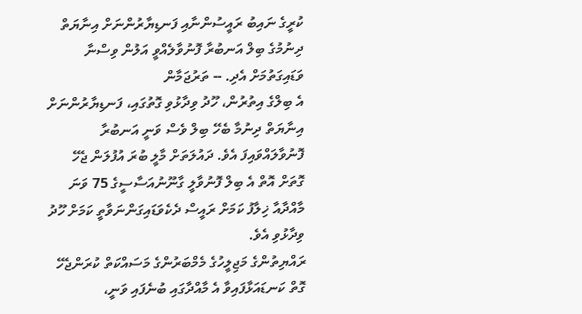ކުރީގެ ނައިބު ރައީސުންނާއި ފަނޑިޔާރުންނަށް އިނާޔަތް ދިނުމުގެ ބިލް އަނބުރާ ފޮނުވާލެއްވީ އަލުން ވިސްނާ ވަޑައިގަތުމަށް އެދި. -- ތަރުޖަމާން
އެ ބިލްގެ އިތުރުން، ހޫދު ވިދާޅުވި ގޮތުގައި، ފަނޑިޔާރުންނަށް އިނާޔަތް ދިނުމާ ބެހޭ ބިލް ވެސް ވަނީ އަނބުރާ ފޮނުވާލައްވައިފަ އެވެ. ދައުލަތަށް މާލީ ބުރަ އުފުލަން ޖެހޭ ގޮތަށް އޮތް އެ ބިލް ފޮނުވާލީ ގާނޫނުއަސާސީގެ 75 ވަނަ މާއްދާއާ ޚިލާފު ކަމަށް ރައީސް ދެކެވަޑައިގަންނަވާތީ ކަމަށް ހޫދު ވިދާޅުވި އެވެ.
ރައްޔިތުންގެ މަޖިލީހުގެ މެމްބަރުންގެ މަސައްކަތް ކުރަންޖެހޭ ގޮތް ކަނޑައަޅާފައިވާ އެ މާއްދާގައި ބުނެފައި ވަނީ،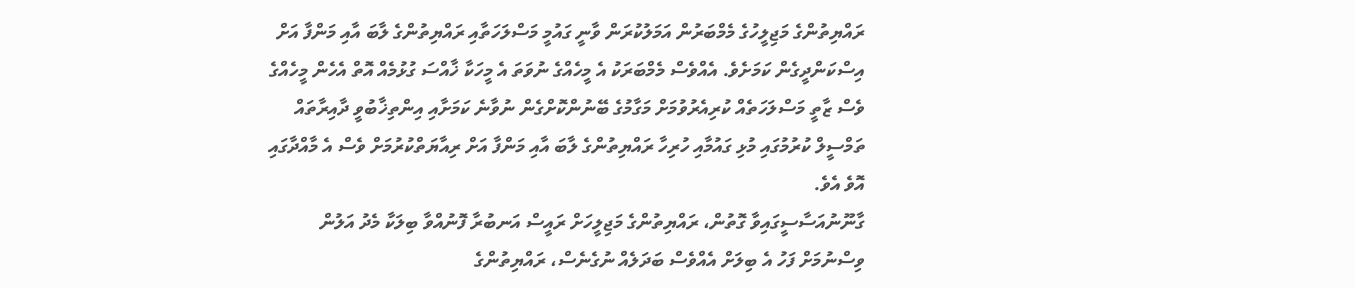ރައްޔިތުންގެ މަޖިލީހުގެ މެމްބަރުން އަމަލުކުރަން ވާނީ ގައުމީ މަސްލަހަތާއި ރައްޔިތުންގެ ލާބަ އާއި މަންފާ އަށް އިސްކަންދީގެން ކަމަށެވެ. އެއްވެސް މެމްބަރަކު އެ މީހެއްގެ ނުވަތަ އެ މީހަކާ ޚާއްސަ ގުޅުމެއް އޮތް އެހެން މީހެއްގެ ވެސް ޒާތީ މަސްލަހަތެއް ކުރިއެރުވުމަށް މަގާމުގެ ބޭނުންކޮށްގެން ނުވާނެ ކަމަށާއި އިންތިޚާބުވީ ދާއިރާތައް ތަމްސީލް ކުރުމުގައި މުޅި ގައުމާއި ހުރިހާ ރައްޔިތުންގެ ލާބަ އާއި މަންފާ އަށް ރިއާޔަތްކުރުމަށް ވެސް އެ މާއްދާގައި އޮވެ އެވެ.
ގާނޫނުއަސާސީގައިވާ ގޮތުން، ރައްޔިތުންގެ މަޖިލީހަށް ރައީސް އަނބުރާ ފޮނުއްވާ ބިލަކާ މެދު އަލުން ވިސްނުމަށް ފަހު އެ ބިލަށް އެއްވެސް ބަދަލެއް ނުގެނެސް، ރައްޔިތުންގެ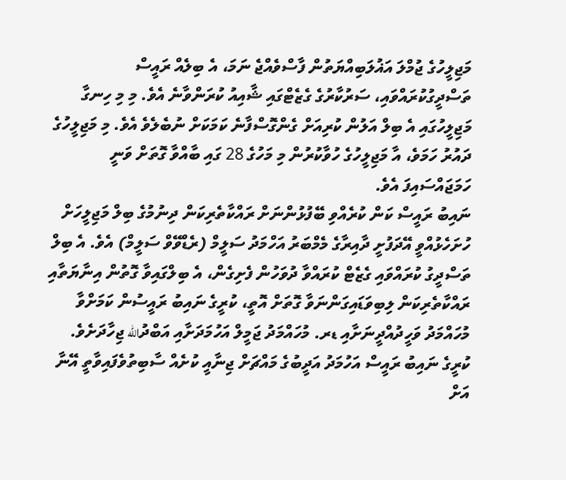މަޖިލީހުގެ ޖުމްލަ އަޣުލަބިއްޔަތުން ފާސްވެއްޖެ ނަމަ، އެ ބިލެއް ރައީސް ތަސްދީގުކުރައްވައި، ސަރުކާރުގެ ގެޒެޓްގައި ޝާއިއު ކުރަންވާނެ އެވެ. މި މި ހިނގާ މަޖިލީހުގައި އެ ބިލް އަލުން ކުރިއަށް ގެންގޮސްފާނެ ކަމަކަށް ނުބެލެވެ އެވެ. މި މަޖިލީހުގެ ދައުރު ހަމަވެ، އާ މަޖިލީހުގެ ހުވާކުރުން މި މަހުގެ 28 ގައި ބާއްވާ ގޮތަށް ވަނީ ހަމަޖައްސައިފަ އެވެ.
ނައިބު ރައީސް ކަން ކުރެއްވި ބޭފުޅުންނަށް ރައްކާތެރިކަން ދިނުމުގެ ބިލް މަޖިލީހަށް ހުށަހެޅުއްވީ އޭދަފުށީ ދާއިރާގެ މެމްބަރު އަހްމަދު ސަލީމް (ރެޑްވޭވް ސަލީމް) އެވެ. އެ ބިލް ތަސްދީގު ކުރައްވައި ގެޒެޓް ކުރައްވާ ދުވަހުން ފެށިގެން، އެ ބިލްގައިވާ ގޮތުން އިނާޔަތާއި ރައްކާތެރިކަން ލިބިވަޑައިގަންނަވާ ގޮތަށް އޮތީ، ކުރީގެ ނައިބު ރައީސުން ކަމަށްވާ މުހައްމަދު ވަހީދުއްދީނަށާއި ޑރ. މުހައްމަދު ޖަމީލް އަހުމަދަށާއި އަބްދުالله ޖިހާދަށެވެ.
ކުރީގެ ނައިބު ރައީސް އަހުމަދު އަދީބުގެ މައްޗަށް ޖިނާއީ ކުށެއް ސާބިތުވެފައިވާތީ އޭނާ އަށް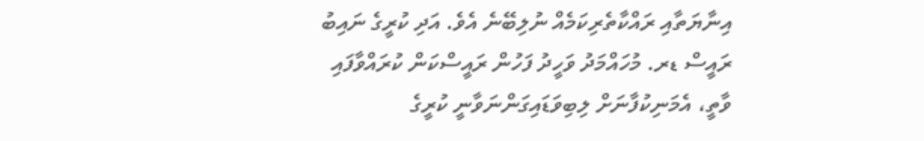އިނާޔަތާއި ރައްކާތެރިކަމެއް ނުލިބޭނެ އެވެ. އަދި ކުރީގެ ނައިބު ރައީސް ޑރ. މުހައްމަދު ވަހީދު ފަހުން ރައީސްކަން ކުރައްވާފައި ވާތީ، އެމަނިކުފާނަށް ލިބިވަޑައިގަންނަވާނީ ކުރީގެ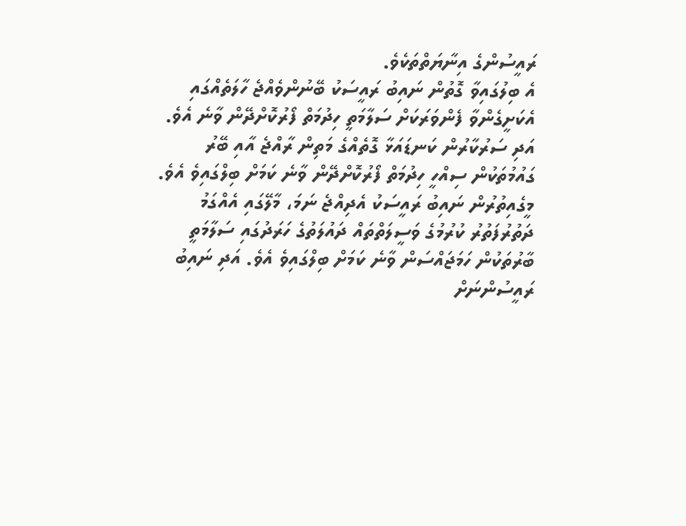ރައީސުންގެ އިނާޔަތްތަކެވެ.
އެ ބިލުގައިވާ ގޮތުން ނައިބު ރައީސަކު ބޭނުންވެއްޖެ ހާލަތެއްގައި އެކަށީގެންވާ ފެންވަރަކަށް ސަލާމަތީ ހިދުމަތް ފޯރުކޮށްދޭން ވާނެ އެވެ. އަދި ސަރުކާރުން ކަނޑައަޅާ ގޮތެއްގެ މަތިން ރާއްޖެ އާއި ބޭރު ގައުމުތަކުން ސިއްހީ ހިދުމަތް ފޯރުކޮށްދޭން ވާނެ ކަމަށް ބިލްގައިވެ އެވެ.
މީގެއިތުރުން ނައިބު ރައީސަކު އެދިއްޖެ ނަމަ، މާލޭގައި އެއްގަމު ދަތުރުފަތުރު ކުރުމުގެ ވަސީލަތްތައް ދައުލަތުގެ ހަރަދުގައި ސަލާމަތީ ބާރުތަކުން ހަމަޖައްސަން ވާނެ ކަމަށް ބިލްގައިވެ އެވެ. އަދި ނައިބު ރައީސުންނަށް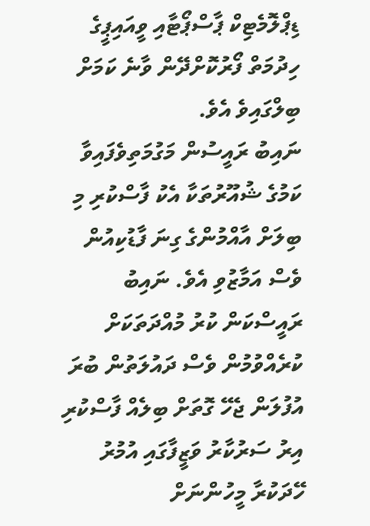ޑިޕްލޮމެޓިކް ޕާސްޕޯޓާއި ވީއައިޕީގެ ހިދުމަތް ފޯރުކޮށްދޭން ވާނެ ކަމަށް ބިލްގައިވެ އެވެ.
ނައިބު ރައީސުން މަގުމަތިވެފައިވާ ކަމުގެ ޝުއޫރުތަކާ އެކު ފާސްކުރި މި ބިލަށް އާއްމުންގެ ގިނަ ފާޑުކިއުން ވެސް އަމާޒުވި އެވެ. ނައިބު ރައީސްކަން ކުރު މުއްދަތަކަށް ކުރެއްވުމުން ވެސް ދައުލަތުން ބުރަ އުފުލަން ޖެހޭ ގޮތަށް ބިލެއް ފާސްކުރި އިރު ސަރުކާރު ވަޒީފާގައި އުމުރު ހޭދަކުރާ މީހުންނަށް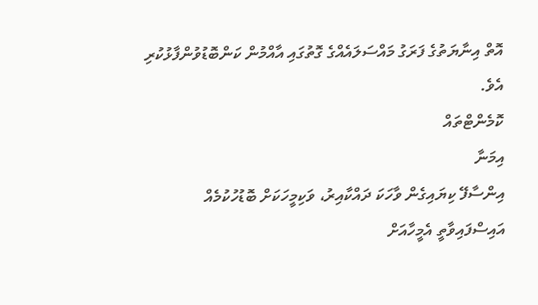އޮތް އިނާޔަތުގެ ފަރަގު މައްސަލައެއްގެ ގޮތުގައި އާއްމުން ކަންބޮޑުވުންފާޅުކުރި އެވެ.
ކޮމެންޓްތައް
އިމަނާ
އިންސާފޭ ކިޔައިގެން ވާހަކަ ދައްކާއިރު، ވަކިމީހަކަށް ބޮޑުހުކުމެއް އައިސްފައިވާތީ އެމީހާއަށް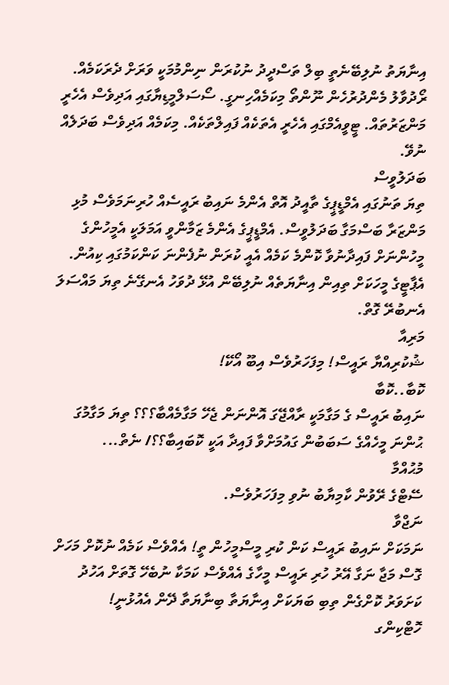އިނާޔަތު ނުލިބޭނެތީ ބިލް ތަސްދީދު ނުކުރަން ނިންމުމަކީ ވަރަށް ދެރަކަމެއް. ރޯދުވާލު މެންދުރުހެން ނޫންތޯ މިކަމެއްހިނގީ. ސޯސަލްމީޑިޔާގައި އަދިވެސް އެހެރީ މަންޒަރުތައް. ޓީވީއެމްގައި އެހެރީ އެތަކެއް ފައިލްތަކެއް. މިކަމެއް އަދިވެސް ބަދަލެއް ނުވޭ.
ބަދަލުވީސް
ތިޔަ ތަނުގައި އެމްޑީޕީގެ ތާއީދު އޮތް އެންމެ ނައިބު ރައީސެއް ހުރިނަމަވެސް މުޅި މަންޒަރާ ބަސްމަގާ ބަދަލުވީސް. އެމްޑީޕީގެ އެންމެ ޒަމާންވީ އަމަލަކީ އެމީހުންގެ މީހުންނަށް ފައިދާނުވާ ކޮންމެ ކަމެއް އެއީ ކުރަން ނުފެންނަ ކަންކަމުގައި ކިއުން. އެޕާޓީގެ މީހަކަށް ތިއިން އިނާޔަތެއް ނުލިބޭން އުޅޭ ދުވަހު އެނގޭނެ ތިޔަ މައްސަލަ އެނބުރޭ ގޮތް.
މަރިއާ
ޝުކުރިއްޔާ ރައީސް! މިފަހަރުވެސް އިބޫ އޯކޭ!
ކޮބާ..ކޮބާ
ނައިބު ރައީސް ގެ މަގާމަކީ ރާއްޖޭގަ އޮންނަން ޖެހޭ މަގާމެއްބާ؟؟؟ ތިޔަ މަގާމުގަ ޙުންނަ މީހެއްގެ ސަބަބުން ގައުމަށްވާ ފައިދާ އަކީ ކޮބައިބާ؟؟/ ނެތް...
މުޙުއްމާ
ސޭޓްގެ ރޭވުން ކާމިޔާބު ނުވި މިފަހަރުވެސް.
ނަޖްވާ
ނަމަކަށް ނައިބު ރައީސް ކަން ކުރި މީސްމީހުން ތީ! އެއްވެސް ކަމެއް ނުކޮށް މަހަށް ގޮސް މަޖާ ނަގާ އޭރު ހުރި ރައީސް މީހާގެ އެއްވެސް ކަމަކާ ނުބެހޭ ގޮތަށް އަހުދު ކަށަވަރު ކޮށްގެން ތިބި ބަޔަކަށް އިނާޔަތާ ބިނާޔަތާ ދޭން އެއުޅުނީ!
ހޮޓްކިންގ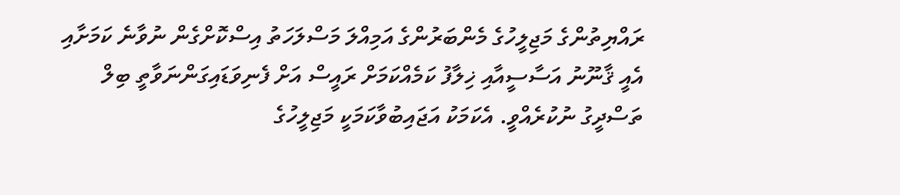ރައްޔިތުންގެ މަޖިލީހުގެ މެންބަރުންގެ އަމިއްލަ މަސްލަހަތު އިސްކޮށްގެން ނުވާނެ ކަމަށާއި އެއީ ޤާނޫނު އަސާސީއާއި ޚިލާފު ކަމެއްކަމަށް ރައީސް އަށް ފެނިވަޑައިގަންނަވާތީ ބިލް ތަސްދީގު ނުކުރެއްވީ. އެކަމަކު އަޖައިބުވާކަމަކީ މަޖިލީހުގެ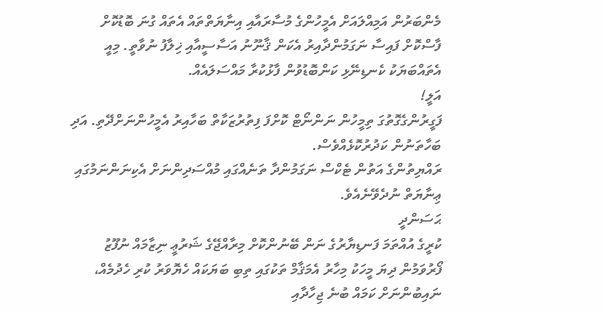މެންބަރުން އަމިއްލައަށް އެމީހުންގެ މުސާރައާއި އިނާޔަތްތައް އެތައް ގުނަ ބޮޑުކޮށް ފާސްކޮށް ފައިސާ ނަގަމުންދާއިރު އެކަން ޤާނޫނު އަސާސީއާއި ޚިލާފު ނުވާތީ. މިއީ އެތައްބަޔަކު ކެނޑިނޭޅި ކަންބޮޑުވުން ފާޅުކުރާ މައްސަލައެއް.
އަލީ!
ފަގީރުންގެގޮތުގަ ތިމީހުން ނަންނޯޓް ކޮށްފަ ފިތުރުޒަކާތް ބަހާއިރު އެމީހުންނަށްދޭތި. އަދި ބަހާތަނުން ކަދުރުކޮޅެއްވެސް.
ރައްޔިތުންގެ އަތުން ޓެކްސް ނަގަމުންދާ ތަނެއްގައި މުއްސަދިންނަށް އެކިނަންނަމުގައި ޢިނާޔަތް ނުދެވޭނެއެވެ.
ޙަސަންދީ
ކުރީގެ އުއްތަމަ ފަނޑިޔާރުގެ ނަން ބޭނުންކޮށް މިރާއްޖޭގެ ޝަރުޢީ ނިޒާމައް ނުފޫޒު ފޯރުވަމުން ދިޔަ މީހަކު މިހާރު އެމަޤާމް ތަކުގައި ތިބި ބަޔަކައް ހެޔޮވަރު ކުރި ހެދުމެއް، ނައިބުންނަށް ކަމައް ބުނެ ޖިހާދާއި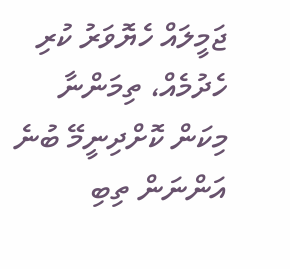ޖަމީލައް ހެޔޮވަރު ކުރި ހެދުމެއް، ތިމަންނާ މިކަން ކޮށްދިނީމޭ ބުނެ އަންނަން ތިބި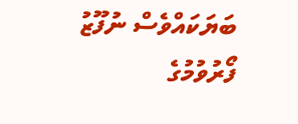ބަޔަކައްވެސް ނުފޫޒު ފޯރުވުމުގެ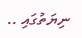ނިޔަތުގައި ..